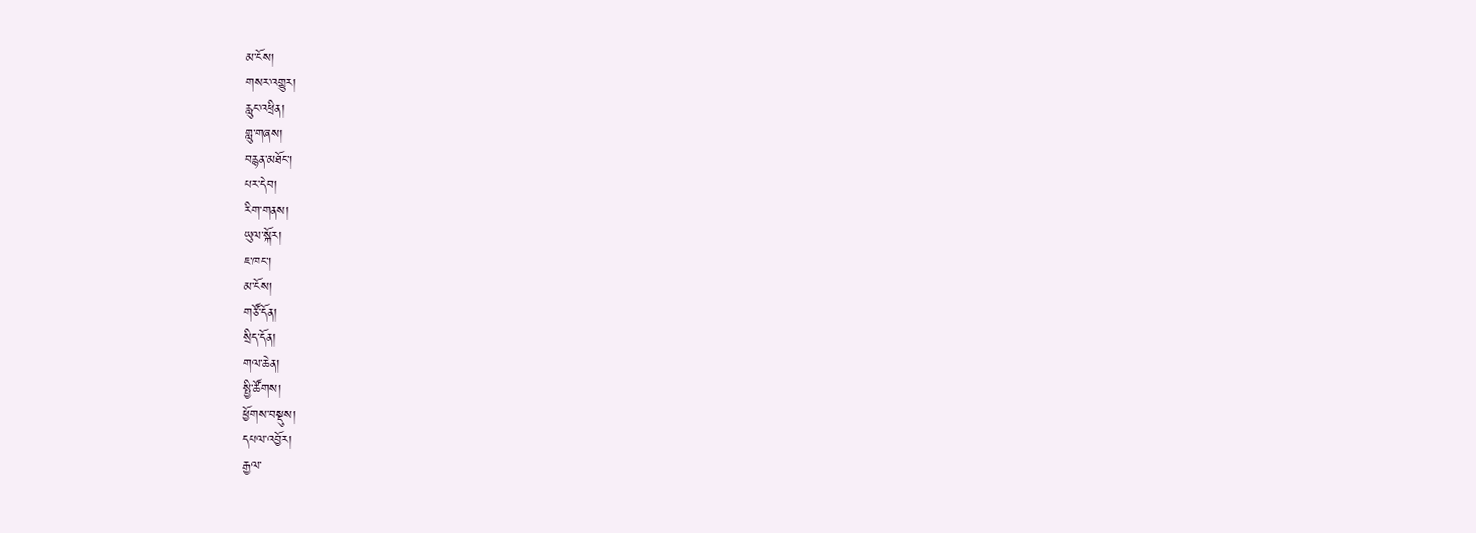མ་ངོས།
གསར་འགྱུར།
རླུང་འཕྲིན།
གླུ་གཞས།
བརྙན་མཐོང་།
པར་དེབ།
རིག་གནས།
ཡུལ་སྐོར།
ཇ་ཁང་།
མ་ངོས།
གཙོ་དོན།
སྲིད་དོན།
གལ་ཆེན།
སྤྱི་ཚོགས།
ཕྱོགས་བསྡུས།
དཔལ་འབྱོར།
རྒྱལ་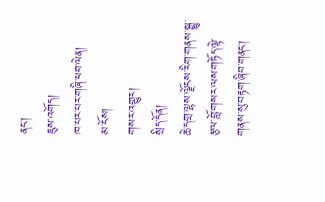ནང་།
ཇུས་འགོད།
ཁ་པར་པར་གཞི་ཕབ་ལེན།
མ་ངོས།
གསར་འགྱུར།
སྲིད་དོན།
ཆེ་དགྲ་ལྷས་ལྗོངས་རིག་གནས་སྒྱུ་རྩལ་བློ་གསར་ལས་གཏོད་ལྟེ་གནས་སུ་བརྟག་ཞིབ་གནང་།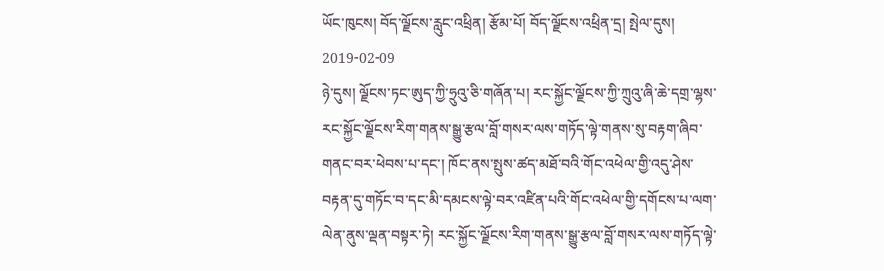ཡོང་ཁུངས། བོད་ལྗོངས་རླུང་འཕྲིན། རྩོམ་པོ། བོད་ལྗོངས་འཕྲིན་དྲ། སྤེལ་དུས། 2019-02-09
ཉེ་དུས། ལྗོངས་ཏང་ཨུད་ཀྱི་ཧྲུའུ་ཅི་གཞོན་པ། རང་སྐྱོང་ལྗོངས་ཀྱི་ཀྲུའུ་ཞི་ཆེ་དགྲ་ལྷས་རང་སྐྱོང་ལྗོངས་རིག་གནས་སྒྱུ་རྩལ་བློ་གསར་ལས་གཏོད་ལྟེ་གནས་སུ་བརྟག་ཞིབ་གནང་བར་ཕེབས་པ་དང་། ཁོང་ནས་སྤུས་ཚད་མཐོ་བའི་གོང་འཕེལ་གྱི་འདུ་ཤེས་བརྟན་དུ་གཏོང་བ་དང་མི་དམངས་ལྟེ་བར་འཛིན་པའི་གོང་འཕེལ་གྱི་དགོངས་པ་ལག་ལེན་ནུས་ལྡན་བསྟར་ཏེ། རང་སྐྱོང་ལྗོངས་རིག་གནས་སྒྱུ་རྩལ་བློ་གསར་ལས་གཏོད་ལྟེ་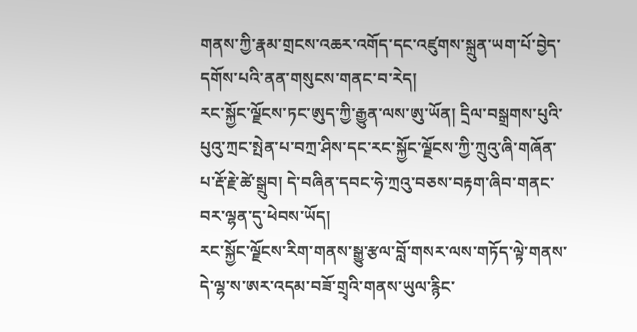གནས་ཀྱི་རྣམ་གྲངས་འཆར་འགོད་དང་འཛུགས་སྐྲུན་ཡག་པོ་བྱེད་དགོས་པའི་ནན་གསུངས་གནང་བ་རེད།
རང་སྐྱོང་ལྗོངས་ཏང་ཨུད་ཀྱི་རྒྱུན་ལས་ཨུ་ཡོན། དྲིལ་བསྒྲགས་པུའི་པུའུ་ཀྲང་སྤེན་པ་བཀྲ་ཤིས་དང་རང་སྐྱོང་ལྗོངས་ཀྱི་ཀྲུའུ་ཞི་གཞོན་པ་རྡོ་རྗེ་ཚེ་སྒྲུབ། དེ་བཞིན་དབང་ཧེ་ཀྲའུ་བཅས་བརྟག་ཞིབ་གནང་བར་ལྷན་དུ་ཕེབས་ཡོད།
རང་སྐྱོང་ལྗོངས་རིག་གནས་སྒྱུ་རྩལ་བློ་གསར་ལས་གཏོད་ལྟེ་གནས་དེ་ལྷ་ས་ཨར་འདམ་བཟོ་གྲྭའི་གནས་ཡུལ་རྙིང་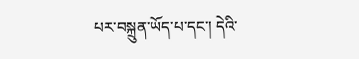པར་བསྐྲུན་ཡོད་པ་དང་། དེའི་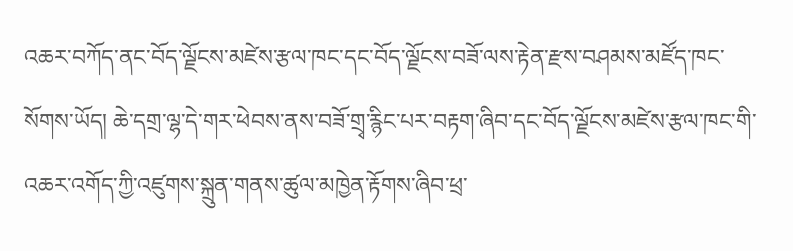འཆར་བཀོད་ནང་བོད་ལྗོངས་མཛེས་རྩལ་ཁང་དང་བོད་ལྗོངས་བཟོ་ལས་རྟེན་རྫས་བཤམས་མཛོད་ཁང་སོགས་ཡོད། ཆེ་དགྲ་ལྷ་དེ་གར་ཕེབས་ནས་བཟོ་གྲྭ་རྙིང་པར་བརྟག་ཞིབ་དང་བོད་ལྗོངས་མཛེས་རྩལ་ཁང་གི་འཆར་འགོད་ཀྱི་འཛུགས་སྐྲུན་གནས་ཚུལ་མཁྱེན་རྟོགས་ཞིབ་ཕྲ་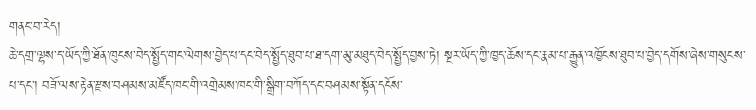གནང་བ་རེད།
ཆེ་དགྲ་ལྷས་ད་ཡོད་ཀྱི་ཐོན་ཁུངས་བེད་སྤྱོད་གང་ལེགས་བྱེད་པ་དང་བེད་སྤྱོད་ཐུབ་པ་ཐ་དག་མུ་མཐུད་བེད་སྤྱོད་བྱས་ཏེ། སྔར་ཡོད་ཀྱི་ཁྱད་ཆོས་དང་རྣམ་པ་རྒྱུན་འཁྱོངས་ཐུབ་པ་བྱེད་དགོས་ཞེས་གསུངས་པ་དང་། བཟོ་ལས་རྟེན་རྫས་བཤམས་མཛོད་ཁང་གི་འགྲེམས་ཁང་གི་སྒྲིག་བཀོད་དང་བཤམས་སྟོན་དངོས་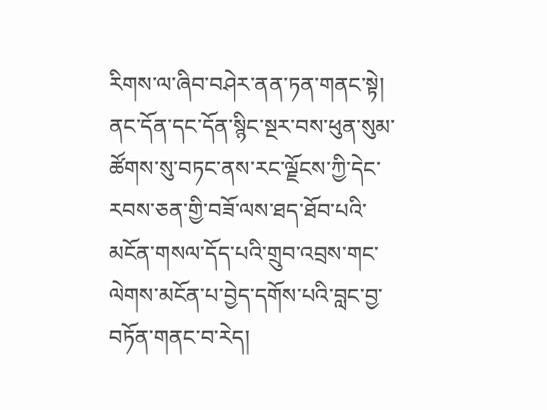རིགས་ལ་ཞིབ་བཤེར་ནན་ཏན་གནང་སྟེ། ནང་དོན་དང་དོན་སྙིང་སྔར་བས་ཕུན་སུམ་ཚོགས་སུ་བཏང་ནས་རང་ལྗོངས་ཀྱི་དེང་རབས་ཅན་གྱི་བཟོ་ལས་ཐད་ཐོབ་པའི་མངོན་གསལ་དོད་པའི་གྲུབ་འབྲས་གང་ལེགས་མངོན་པ་བྱེད་དགོས་པའི་བླང་བྱ་བཏོན་གནང་བ་རེད།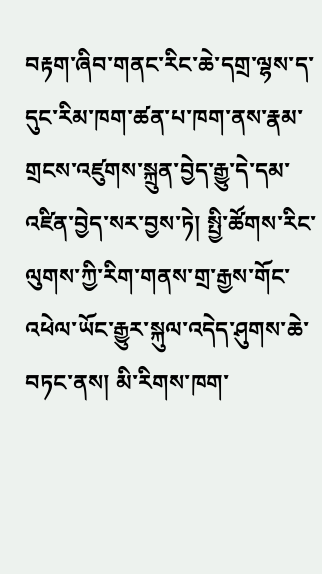བརྟག་ཞིབ་གནང་རིང་ཆེ་དགྲ་ལྷས་ད་དུང་རིམ་ཁག་ཚན་པ་ཁག་ནས་རྣམ་གྲངས་འཛུགས་སྐྲུན་བྱེད་རྒྱུ་དེ་དམ་འཛིན་བྱེད་སར་བྱས་ཏེ། སྤྱི་ཚོགས་རིང་ལུགས་ཀྱི་རིག་གནས་གྲ་རྒྱས་གོང་འཕེལ་ཡོང་རྒྱུར་སྐུལ་འདེད་ཤུགས་ཆེ་བཏང་ནས། མི་རིགས་ཁག་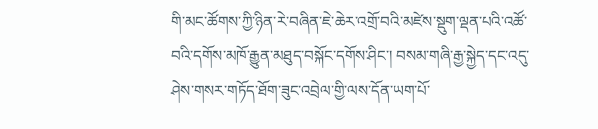གི་མང་ཚོགས་ཀྱི་ཉིན་རེ་བཞིན་ཇེ་ཆེར་འགྲོ་བའི་མཛེས་སྡུག་ལྡན་པའི་འཚོ་བའི་དགོས་མཁོ་རྒྱུན་མཐུད་བསྐོང་དགོས་ཤིང་། བསམ་གཞི་རྒྱ་སྐྱེད་དང་འདུ་ཤེས་གསར་གཏོད་ཐོག་ཟུང་འབྲེལ་གྱི་ལས་དོན་ཡག་པོ་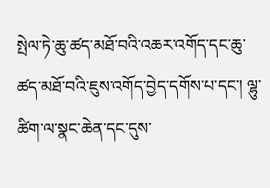སྤེལ་ཏེ་ཆུ་ཚད་མཐོ་བའི་འཆར་འགོད་དང་ཆུ་ཚད་མཐོ་བའི་ཇུས་འགོད་བྱེད་དགོས་པ་དང་། ལྷུ་ཚིག་ལ་སྣང་ཆེན་དང་དུས་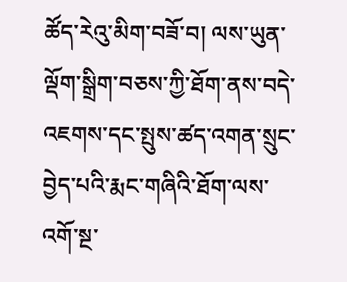ཚོད་རེའུ་མིག་བཟོ་བ། ལས་ཡུན་ལྡོག་སྒྲིག་བཅས་ཀྱི་ཐོག་ནས་བདེ་འཇགས་དང་སྤུས་ཚད་འགན་སྲུང་བྱེད་པའི་རྨང་གཞིའི་ཐོག་ལས་འགོ་སྔ་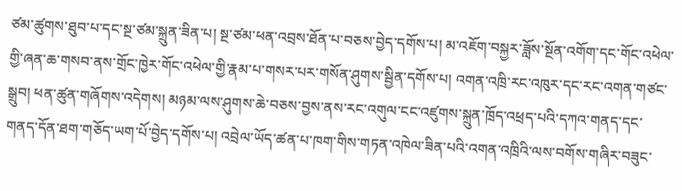ཙམ་ཚུགས་ཐུབ་པ་དང་སྔ་ཙམ་སྐྲུན་ཟིན་པ། སྔ་ཙམ་ཕན་འབྲས་ཐོན་པ་བཅས་བྱེད་དགོས་པ། མ་འཇོག་བསྐྱར་ཟློས་སྔོན་འགོག་དང་གོང་འཕེལ་གྱི་ཞན་ཆ་གསབ་ནས་གྲོང་ཁྱེར་གོང་འཕེལ་གྱི་རྣམ་པ་གསར་པར་གསོན་ཤུགས་སྦྱིན་དགོས་པ། འགན་འཁྲི་རང་འཁུར་དང་རང་འགན་གཙང་སྒྲུབ། ཕན་ཚུན་གཞོགས་འདེགས། མཉམ་ལས་ཤུགས་ཆེ་བཅས་བྱས་ནས་རང་འགུལ་ངང་འཛུགས་སྐྲུན་ཁྲོད་འཕྲད་པའི་དཀའ་གནད་དང་གནད་དོན་ཐག་གཅོད་ཡག་པོ་བྱེད་དགོས་པ། འབྲེལ་ཡོད་ཚན་པ་ཁག་གིས་གཏན་འཁེལ་ཟིན་པའི་འགན་འཁྲིའི་ལས་བགོས་གཞིར་བཟུང་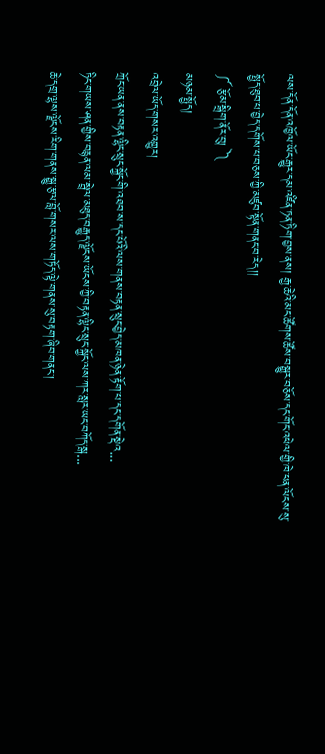ལས་དོན་དོན་འཁྱོལ་ཡོང་རྒྱུར་དམ་འཛིན་ཏན་ཏིག་བྱས་ནས། རྒྱ་ཆེའི་མང་ཚོགས་ཚོས་བསྒྱུར་བཅོས་དང་གོང་འཕེལ་གྱི་ཁེ་ཕན་ལོངས་སུ་སྤྱོད་ཐུབ་པ་བྱེད་དགོས་པ་བཅས་ཀྱི་མཛུབ་སྟོན་གནང་བ་རེད།།
༼ རྩོམ་སྒྲིག་ནོར་བུ། ༽
མཉམ་སྤྱོད།
འབྲེལ་ཡོད་གསར་འགྱུར།
ཀྲོང་ཡན་ནས་བརྟན་ལྷིང་སྲུང་སྐྱོང་གི་འཐབ་ས་དང་པོའི་ལས་གནས་བརྟན་སྲུང་བྱེད་མཁན་ཉེན་རྟོག་པ་དང་དགོན་སྡེའ...
ཏིང་གཡས་ཤན་གྱིས་བརྙན་ལམ་སྦྲེལ་མཐུད་བརྒྱུད་ལྗོངས་ཡོངས་ཀྱི་བརྟན་ལྷིང་སྲུང་སྐྱོང་ལས་ཀར་སླར་ཡང་བཀོད་སྒ...
ཆེ་དགྲ་ལྷས་ལྗོངས་རིག་གནས་སྒྱུ་རྩལ་བློ་གསར་ལས་གཏོད་ལྟེ་གནས་སུ་བརྟག་ཞིབ་གནང་།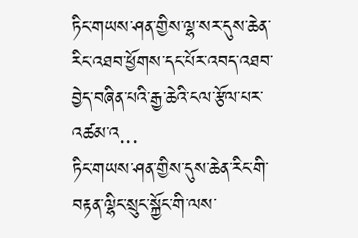ཏིང་གཡས་ཤན་གྱིས་ལྷ་སར་དུས་ཆེན་རིང་འཐབ་ཕྱོགས་དང་པོར་འབད་འཐབ་བྱེད་བཞིན་པའི་རྒྱ་ཆེའི་ངལ་རྩོལ་པར་འཚམ་འ...
ཏིང་གཡས་ཤན་གྱིས་དུས་ཆེན་རིང་གི་བརྟན་ལྷིང་སྲུང་སྐྱོང་གི་ལས་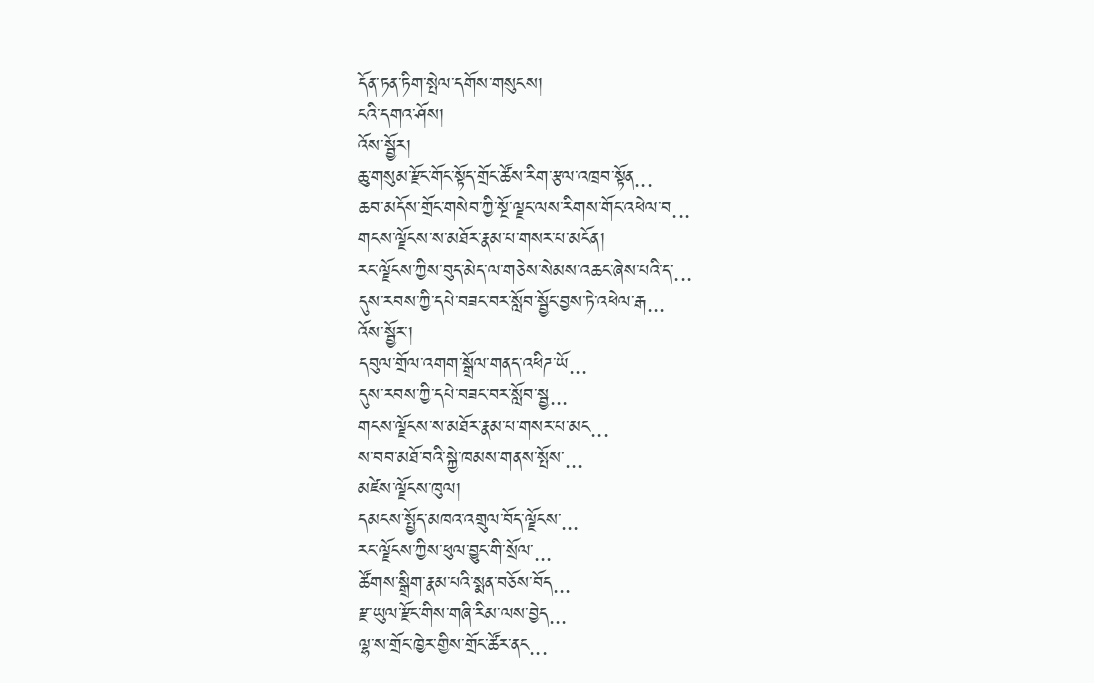དོན་ཏན་ཏིག་སྤེལ་དགོས་གསུངས།
ངའི་དགའ་ཤོས།
འོས་སྦྱོར།
ཆུ་གསུམ་རྫོང་གོང་སྟོད་གྲོང་ཚོས་རིག་རྩལ་འཁྲབ་སྟོན...
ཆབ་མདོས་གྲོང་གསེབ་ཀྱི་སྔོ་ལྗང་ལས་རིགས་གོང་འཕེལ་བ...
གངས་ལྗོངས་ས་མཐོར་རྣམ་པ་གསར་པ་མངོན།
རང་ལྗོངས་ཀྱིས་བུད་མེད་ལ་གཅེས་སེམས་འཆང་ཞེས་པའི་ད་...
དུས་རབས་ཀྱི་དཔེ་བཟང་བར་སློབ་སྦྱོང་བྱས་ཏེ་འཕེལ་རྒ...
འོས་སྦྱོར་།
དབུལ་གྲོལ་འགག་སྒྲོལ་གནད་འཕིཌ་ཡོ...
དུས་རབས་ཀྱི་དཔེ་བཟང་བར་སློབ་སྦྱ...
གངས་ལྗོངས་ས་མཐོར་རྣམ་པ་གསར་པ་མང...
ས་བབ་མཐོ་བའི་སྐྱེ་ཁམས་གནས་སྤོས་...
མཛེས་ལྗོངས་ཁུལ།
དམངས་སྤྱོད་མཁའ་འགྲུལ་བོད་ལྗོངས་...
རང་ལྗོངས་ཀྱིས་ཕུལ་བྱུང་གི་སྲོལ་...
ཚོགས་སྒྲིག་རྣམ་པའི་སྨན་བཅོས་བོད...
རྫ་ཡུལ་རྫོང་གིས་གཞི་རིམ་ལས་བྱེད...
ལྷ་ས་གྲོང་ཁྱེར་གྱིས་གྲོང་ཚོར་ནང...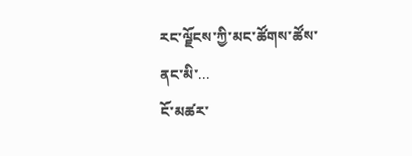རང་ལྗོངས་ཀྱི་མང་ཚོགས་ཚོས་ནང་མི་...
ངོ་མཚར་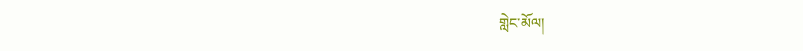གླེང་མོལ།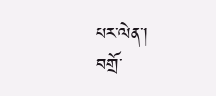པར་ལེན་།
བགྲོ་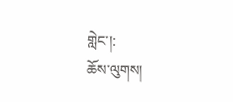གླེང་།:
ཆོས་ལུགས།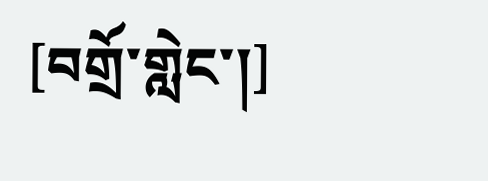[བགྲོ་གླེང་།]